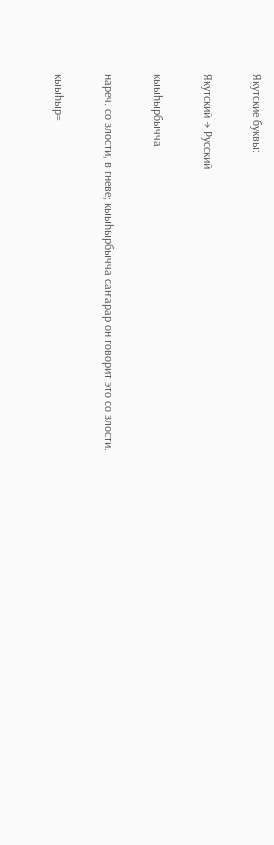Якутские буквы:

Якутский → Русский

кыыһырбычча

нареч. со злости, в гневе; кыыһырбычча саҥарар он говорит это со злости.

кыыһыр=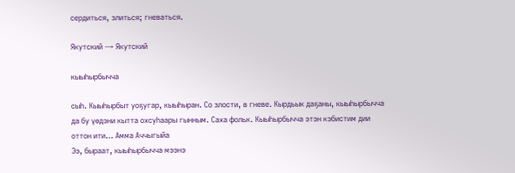сердиться, злиться; гневаться.

Якутский → Якутский

кыыһырбычча

сыһ. Кыыһырбыт уоҕугар, кыыһыран. Со злости, в гневе. Кырдьык даҕаны, кыыһырбычча да бу үөдэни кытта охсуһаары гынным. Саха фольк. Кыыһырбычча этэн кэбистим дии оттон ити… Амма Аччыгыйа
Ээ, быраат, кыыһырбычча мээнэ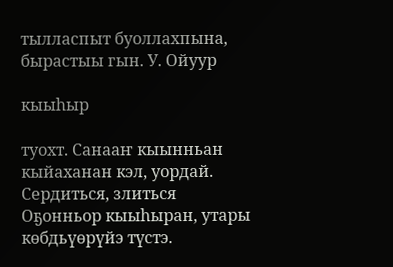тылласпыт буоллахпына, бырастыы гын. У. Ойуур

кыыһыр

туохт. Санааҥ кыынньан кыйаханан кэл, уордай. Сердиться, злиться
Оҕонньор кыыһыран, утары көбдьүөрүйэ түстэ.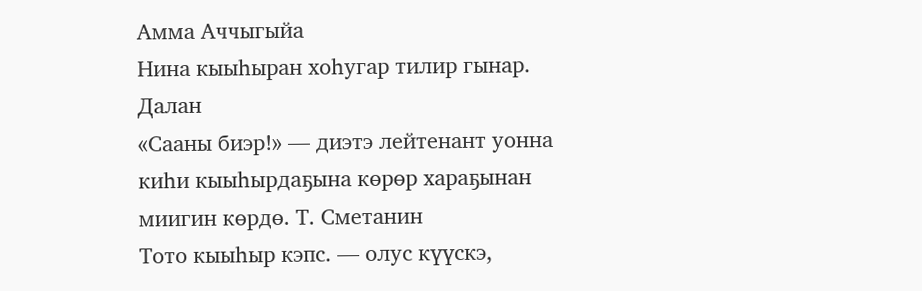Амма Аччыгыйа
Нина кыыһыран хоһугар тилир гынар. Далан
«Сааны биэр!» — диэтэ лейтенант уонна киһи кыыһырдаҕына көрөр хараҕынан миигин көрдө. Т. Сметанин
Тото кыыһыр кэпс. — олус күүскэ,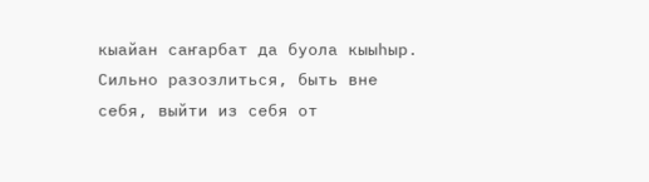кыайан саҥарбат да буола кыыһыр. Сильно разозлиться, быть вне себя, выйти из себя от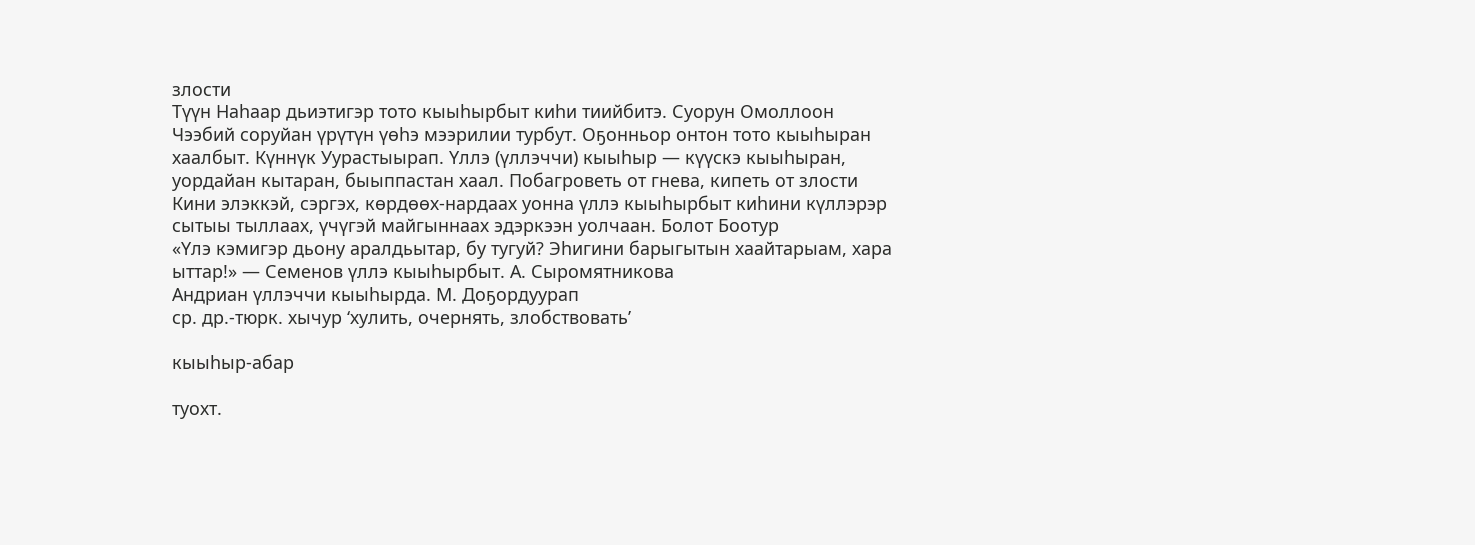злости
Түүн Наһаар дьиэтигэр тото кыыһырбыт киһи тиийбитэ. Суорун Омоллоон
Чээбий соруйан үрүтүн үөһэ мээрилии турбут. Оҕонньор онтон тото кыыһыран хаалбыт. Күннүк Уурастыырап. Үллэ (үллэччи) кыыһыр — күүскэ кыыһыран, уордайан кытаран, быыппастан хаал. Побагроветь от гнева, кипеть от злости
Кини элэккэй, сэргэх, көрдөөх-нардаах уонна үллэ кыыһырбыт киһини күллэрэр сытыы тыллаах, үчүгэй майгыннаах эдэркээн уолчаан. Болот Боотур
«Үлэ кэмигэр дьону аралдьытар, бу тугуй? Эһигини барыгытын хаайтарыам, хара ыттар!» — Семенов үллэ кыыһырбыт. А. Сыромятникова
Андриан үллэччи кыыһырда. М. Доҕордуурап
ср. др.-тюрк. хычур ‘хулить, очернять, злобствовать’

кыыһыр-абар

туохт.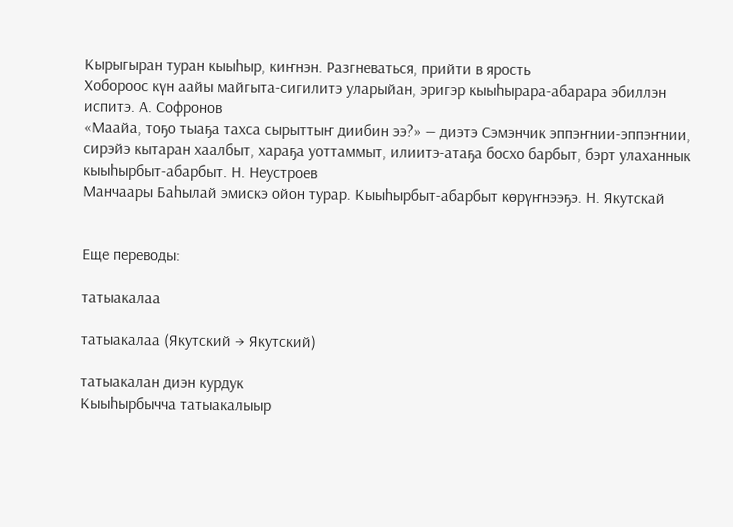Кырыгыран туран кыыһыр, киҥнэн. Разгневаться, прийти в ярость
Хобороос күн аайы майгыта-сигилитэ уларыйан, эригэр кыыһырара-абарара эбиллэн испитэ. А. Софронов
«Маайа, тоҕо тыаҕа тахса сырыттыҥ диибин ээ?» — диэтэ Сэмэнчик эппэҥнии-эппэҥнии, сирэйэ кытаран хаалбыт, хараҕа уоттаммыт, илиитэ-атаҕа босхо барбыт, бэрт улаханнык кыыһырбыт-абарбыт. Н. Неустроев
Манчаары Баһылай эмискэ ойон турар. Кыыһырбыт-абарбыт көрүҥнээҕэ. Н. Якутскай


Еще переводы:

татыакалаа

татыакалаа (Якутский → Якутский)

татыакалан диэн курдук
Кыыһырбычча татыакалыыр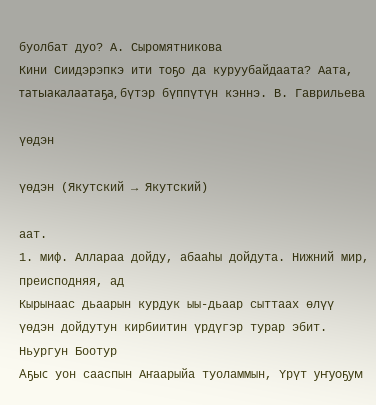буолбат дуо? А. Сыромятникова
Кини Сиидэрэпкэ ити тоҕо да куруубайдаата? Аата, татыакалаатаҕа, бүтэр бүппүтүн кэннэ. В. Гаврильева

үөдэн

үөдэн (Якутский → Якутский)

аат.
1. миф. Аллараа дойду, абааһы дойдута. Нижний мир, преисподняя, ад
Кырынаас дьаарын курдук ыы-дьаар сыттаах өлүү үөдэн дойдутун кирбиитин үрдүгэр турар эбит. Ньургун Боотур
Аҕыс уон сааспын Аҥаарыйа туоламмын, Үрүт уҥуоҕум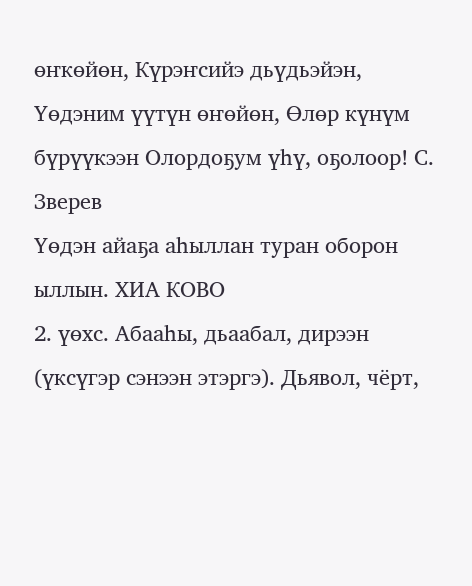өҥкөйөн, Күрэҥсийэ дьүдьэйэн, Үөдэним үүтүн өҥөйөн, Өлөр күнүм бүрүүкээн Олордоҕум үһү, оҕолоор! С. Зверев
Үөдэн айаҕа аһыллан туран оборон ыллын. ХИА КОВО
2. үөхс. Абааһы, дьаабал, дирээн (үксүгэр сэнээн этэргэ). Дьявол, чёрт,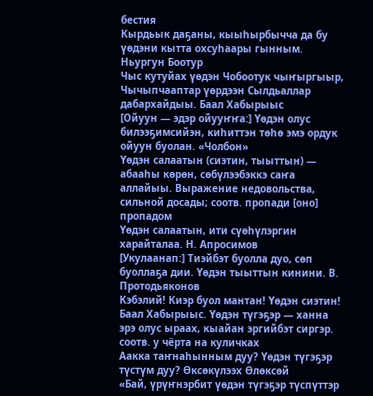бестия
Кырдьык даҕаны, кыыһырбычча да бу үөдэни кытта охсуһаары гынным. Ньургун Боотур
Чыс кутуйах үөдэн Чобоотук чыҥыргыыр, Чычыпчааптар үөрдээн Сылдьаллар дабархайдыы. Баал Хабырыыс
[Ойуун — эдэр ойууҥҥа:] Үөдэн олус билээҕимсийэн, киһиттэн төһө эмэ ордук ойуун буолан. «Чолбон»
Үөдэн салаатын (сиэтин, тыыттын) — абааһы көрөн, сөбүлээбэккэ саҥа аллайыы. Выражение недовольства, сильной досады; соотв. пропади [оно] пропадом
Үөдэн салаатын, ити сүөһүлэргин харайталаа. Н. Апросимов
[Укулаанап:] Тиэйбэт буолла дуо, сөп буоллаҕа дии. Үөдэн тыыттын кинини. В. Протодьяконов
Кэбэлий! Киэр буол мантан! Үөдэн сиэтин! Баал Хабырыыс. Үөдэн түгэҕэр — ханна эрэ олус ыраах, кыайан эргийбэт сиргэр. соотв. у чёрта на куличках
Аакка таҥнаһынным дуу? Үөдэн түгэҕэр түстүм дуу? Өксөкүлээх Өлөксөй
«Бай, үрүҥнэрбит үөдэн түгэҕэр түспүттэр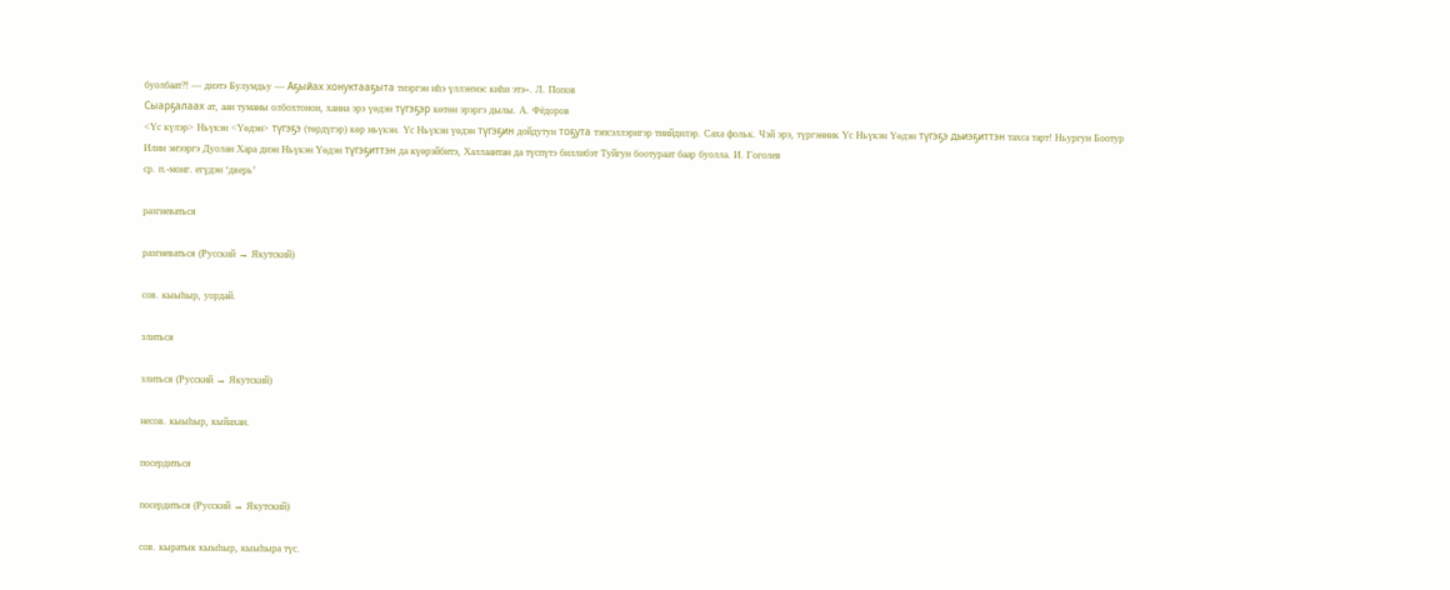буолбаат?! — диэтэ Булумдьу — Аҕыйах хонуктааҕыта тиэргэн иһэ үллэҥнэс киһи этэ». Л. Попов
Сыарҕалаах ат, аан туманы олбохтонон, ханна эрэ үөдэн түгэҕэр көтөн эрэргэ дылы. А. Фёдоров
<Үс күлэр> Ньүкэн <Үөдэн> түгэҕэ (төрдүгэр) көр ньүкэн. Үс Ньүкэн үөдэн түгэҕин дойдутун тоҕута тэпсэллэригэр тиийдилэр. Саха фольк. Чэй эрэ, түргэнник Үс Ньүкэн Үөдэн түгэҕэ дьиэҕиттэн тахса тарт! Ньургун Боотур
Илин эҥээргэ Дуолан Хара диэн Ньүкэн Үөдэн түгэҕиттэн да күөрэйбитэ, Халлаантан да түспүтэ биллибэт Туйгун боотураат баар буолла. И. Гоголев
ср. п.-монг. егүдэн ‘дверь’

разгневаться

разгневаться (Русский → Якутский)

сов. кыыһыр, уордай.

злиться

злиться (Русский → Якутский)

несов. кыыһыр, кыйахан.

посердиться

посердиться (Русский → Якутский)

сов. кыратык кыыһыр, кыыһыра түс.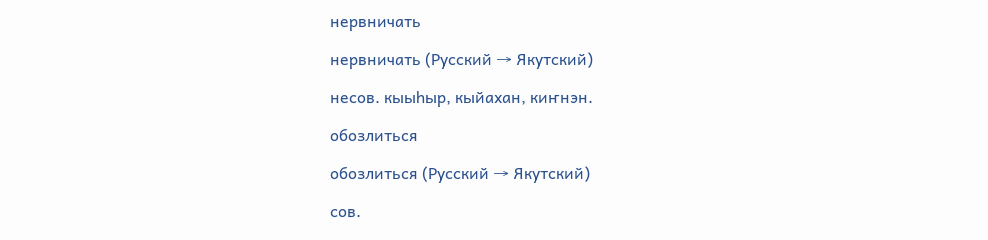нервничать

нервничать (Русский → Якутский)

несов. кыыһыр, кыйахан, киҥнэн.

обозлиться

обозлиться (Русский → Якутский)

сов.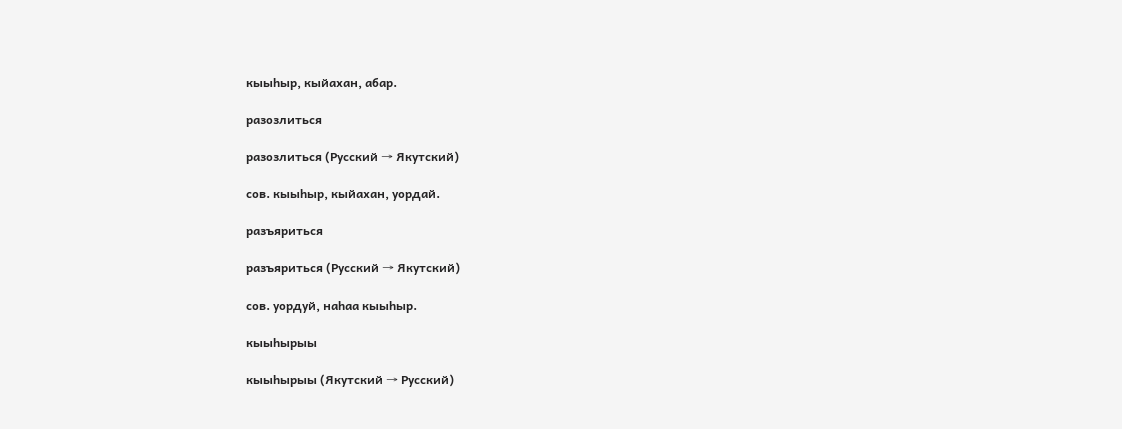кыыһыр, кыйахан, абар.

разозлиться

разозлиться (Русский → Якутский)

сов. кыыһыр, кыйахан, уордай.

разъяриться

разъяриться (Русский → Якутский)

сов. уордуй, наһаа кыыһыр.

кыыһырыы

кыыһырыы (Якутский → Русский)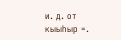и. д. от кыыһыр =.